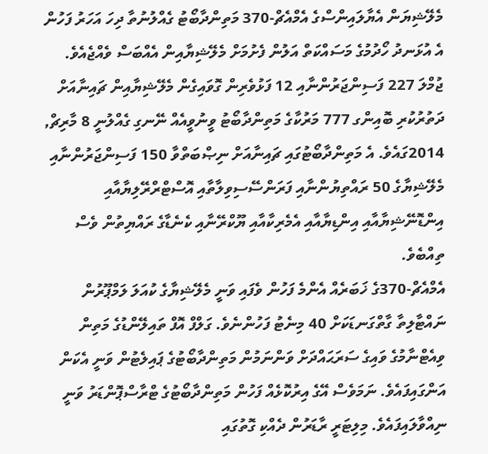މެލޭޝިޔަން އެޔާލައިންސްގެ އެމްއެޗް-370 މަތިންދާބޯޓު ގެއްލުނުތާ ދިހަ އަހަރު ފަހުން އެ އުޅަނދު ހޯދުމުގެ މަސައްކަތް އަލުން ފެށުމަށް މެލޭޝިޔާއިން އެއްބަސް ވެއްޖެއެވެ.
ޖުމްލަ 227 ފަސިންޖަރުންނާއި 12 ފަޅުވެރިން ގޮވައިގެން މެލޭޝިޔާއިން ޗައިނާއަށް ދަތުރުކުރި ބޮއިންގ 777 މަރުކާގެ މަތިންދާބޯޓު ވީނުވީއެއް ނޭނގި ގެއްލުނީ 8 މާރިޗް, 2014ގައެވެ. އެ މަތިންދާބޯޓުގައި ޗައިނާއަށް ނިޞްބަތްވާ 150 ފަސިންޖަރުންނާއި މެލޭޝިޔާގެ 50 ރައްތިޔުންނާއި ފަރަންސޭސިވިލާތާއި އޮސްޓްރްރޭލިޔާއާއި އިންޑޮނޭޝިޔާއާއި އިންޑިޔާއާއި އެމެރިކާއާއި ޔޫކްރޭނާއި ކެނެޑާގެ ރައްޔިތުން ވެސް ތިއްބެވެ.
އެމްއެޗް-370ގެ ޚަބަރެއް އެންމެ ފަހުން ވެފައި ވަނީ މެލޭޝިޔާގެ ކުއަލަ ލަމްޕޫރުން ނައްޓާލިތާ ގާތްގަނޑަކަށް 40 މިނެޓު ފަހުންނެވެ. ގަލްފް އޮފް ތައިލޭންޑުގެ މަތިން ވިއެޓްނާމުގެ ވައިގެ ސަރަޙައްދަށް ވަންނަމުން މަތިންދާބޯޓުގެ ޕައިލެޓުން ވަނީ އެކަން އަންގައިފައެވެ. ނަމަވެސް އޭގެ އިރުކޮޅެއް ފަހުން މަތިންދާބޯޓުގެ ޓްރާސްޕޮންޑަރު ވަނީ ނިއްވާލައިފައެވެ. މިލިޓަރީ ރާޑަރުން ދެއްކި ގޮތުގައި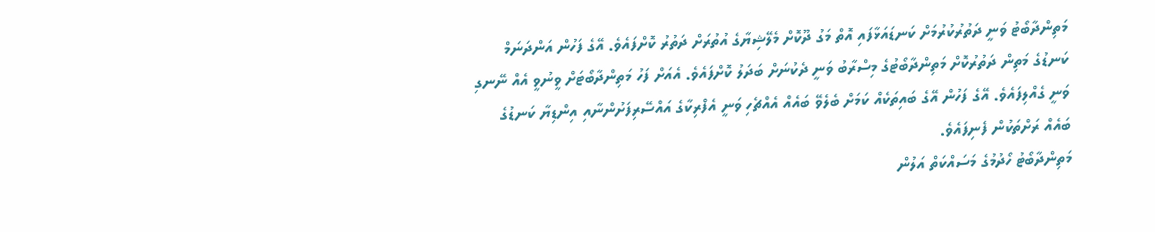މަތިންދާބޯޓު ވަނީ ދަތުރުކުރުމަށް ކަނޑައަޅާފައި އޮތް މަގު ދޫކޮށް މެލޭޝިޔާގެ އުތުރަށް ދަތުރު ކޮށްފައެވެ. އޭގެ ފަހުން އަންދަނަމް ކަނޑުގެ މަތިން ދަތުރުކޮށް މަތިންދާބޯޓުގެ މިސްރާބު ވަނީ ދެކުނަށް ބަދަލު ކޮށްފައެވެ. އެއަށް ފަހު މަތިންދާބޯޓަށް ވީނުވީ އެއް ނޭނގި ވަނީ ގެއްލިފައެވެ. އޭގެ ފަހުން އޭގެ ބައިތަކެއް ކަމަށް ބެލެވޭ ބައެއް އެއްޗެހި ވަނީ އެފްރިކާގެ އައްސޭރިފަށުންނާއި އިންޑިޔާ ކަނޑުގެ ބައެއް ރަށްތަކުން ފެނިފައެވެ.
މަތިންދާބޯޓު ހޯދުމުގެ މަސައްކަތް އަލުން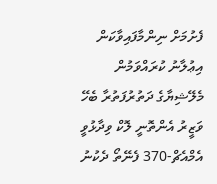ފެށުމަށް ނިންމާފައިވާކަން އިޢުލާނު ކުރައްވަމުން މެލޭޝިޔާގެ ދަތުރުފަތުރާ ބެހޭ ވަޒީރު އެންތޮނީ ލޮކް ވިދާޅުވީ އެމްއެޗް-370 ފެނޭތޯ ދެކުނު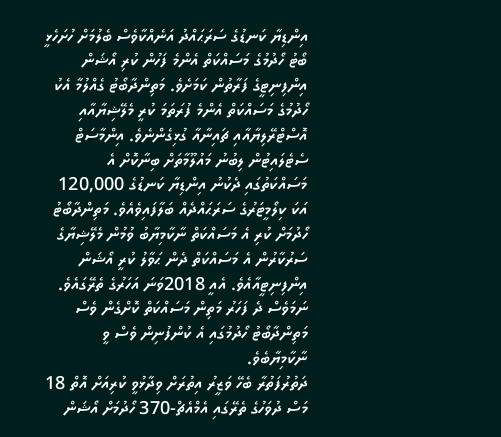އިންޑިޔާ ކަނޑުގެ ސަރަޙައްދު އަނެއްކާވެސް ބެލުމަށް ހުށަހެޅީ ބޯޓު ހޯދުމުގެ މަސައްކަތް އެންމެ ފަހުން ކުރި އޯޝަން އިންފިނިޓީގެ ފަރާތުން ކަމަށެވެ. މަތިންދާބޯޓު ގެއްލުމާ އެކު ހޯދުމުގެ މަސައްކަތް އެންމެ ފުރަތަމަ ކުރީ މެލޭޝިޔާއާއި އޮސްޓްރޭލިޔާއާއި ޗައިނާއާ ގުޅިގެންނެވެ. އިންމާސަޓް ސެޓެލައިޓުން ލިބުނު މައުލޫމާތަށް ބިނާކޮށް އެ މަސައްކަތުގައި ދެކުނު އިންޑިޔާ ކަނޑުގެ 120,000 އަކަ ކިލޯމީޓަރުގެ ސަރަޙައްދެއް ބަލާފައިވެއެވެ. މަތިންދާބޯޓު ހޯދުމަށް ކުރި އެ މަސައްކަތް ނާކާމިޔާބު ވުމުން މެލޭޝިޔާގެ ސަރުކާރުން އެ މަސައްކަތް ދެން ޙަވާލު ކުރީ އޯޝަން އިންފިނިޓީއާއެވެ. އެއީ 2018ވަނަ އަހަރުގެ ތެރޭގައެވެ. ނަމަވެސް ދެ ފަހަރު މަތިން މަސައްކަތް ކޮށްގެން ވެސް މަތިންދާބޯޓު ހޯދުމުގައި އެ ކުންފުނިން ވެސް ވީ ނާކާމިޔާބެވެ.
ދަތުރުފަތުރާ ބެހޭ ވަޒީރު އިތުރަށް ވިދާޅުވީ ކުރިއަށް އޮތް 18 މަސް ދުވަހުގެ ތެރޭގައި އެމްއެޗް-370 ހޯދުމަށް އޯޝަން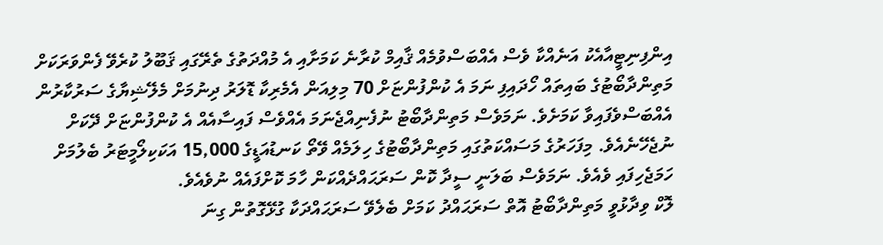އިންފިނިޓީއާއެކު އަނެއްކާ ވެސް އެއްބަސްވުމެއް ޤާއިމް ކުރާނެ ކަމަށާއި އެ މުއްދަތުގެ ތެރޭގައި ޤަބޫލު ކުރެވޭ ފެންވަރަކަށް މަތިންދާބޯޓުގެ ބައިތައް ހޯދައިފި ނަމަ އެ ކުންފުންޏަށް 70 މިލިއަން އެމެރިކާ ޑޮލަރު ދިނުމަށް މެލޭޝިޔާގެ ސަރުކާރުން އެއްބަސްވެފައިވާ ކަމަށެވެ. ނަމަވެސް މަތިންދާބޯޓު ނުފެނިއްޖެނަމަ އެއްވެސް ފައިސާއެއް އެ ކުންފުންޏަށް ދޭކަށް ނުޖެހޭނެއެވެ. މިފަހަރުގެ މަސައްކަތުގައި މަތިންދާބޯޓުގެ ހިލަމެއް ވޭތޯ ކަނޑުއަޑީގެ 15,000 އަކަކިލޯމީޓަރު ބެލުމަށް ހަމަޖެހިފައި ވެއެވެ. ނަމަވެސް ބަލަނީ ސީދާ ކޮން ސަރަޙައްދެއްކަން ހާމަ ކޮށްފައެއް ނުވެއެވެ.
ލޮކް ވިދާޅުވީ މަތިންދާބޯޓު އޮތް ސަރަޙައްދު ކަމަށް ބެލެވޭ ސަރަޙައްދަކާ ގުޅޭގޮތުން ގިނަ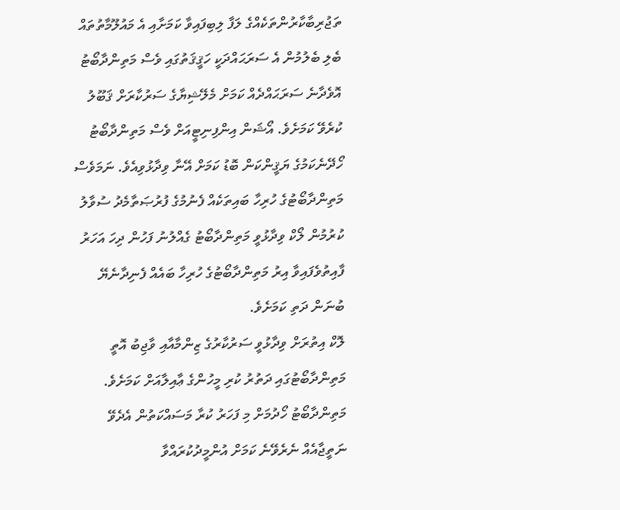ތަޖުރިބާކާރުންތަކެއްގެ ލަފާ ލިބިފައިވާ ކަމަށާއި އެ މައުލޫމާތުތައް ބެލި ބެލުމުން އެ ސަރަޙައްދަކީ ހަޤީޤަތުގައި ވެސް މަތިންދާބޯޓު އޮވެދާނެ ސަރަޙައްދެއް ކަމަށް މެލޭޝިޔާގެ ސަރުކާރަށް ޤަބޫލު ކުރެވޭ ކަމަށެވެ. އޯޝަން އިންފިނިޓީއަށް ވެސް މަތިންދާބޯޓު ހޯދޭނެކަމުގެ ޔަޤީންކަން ބޮޑު ކަމަށް އޭނާ ވިދާޅުވިއެވެ. ނަމަވެސް މަތިންދާބޯޓުގެ ހުރިހާ ބައިތަކެއް ފެނުމުގެ ފުރުޞަތާމެދު ސުވާލު ކުރުމުން ލޯކް ވިދާޅުވީ މަތިންދާބޯޓު ގެއްލުނު ފަހުން ދިހަ އަހަރު ފާއިތުވެފައިވާ އިރު މަތިންދާބޯޓުގެ ހުރިހާ ބައެއް ފެނިދާނެޔޭ ބުނަން ދަތި ކަމަށެވެ.
ލޮކް އިތުރަށް ވިދާޅުވީ ސަރުކާރުގެ ޒިންމާއާއި ވާޖިބު އޮތީ މަތިންދާބޯޓުގައި ދަތުރު ކުރި މީހުންގެ ޢާއިލާއަށް ކަމަށެވެ. މަތިންދާބޯޓު ހޯދުމަށް މި ފަހަރު ކުރާ މަސައްކަތުން އެދެވޭ ނަތީޖާއެއް ނެރެވޭނެ ކަމަށް އުންމީދުކުރައްވާ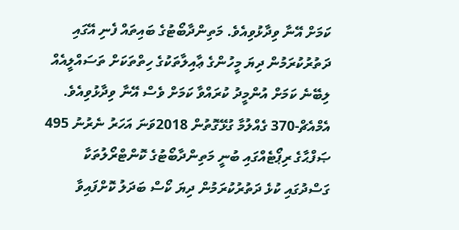ކަމަށް އޭނާ ވިދާޅުވިއެވެ. މަތިންދާބޯޓުގެ ބައިތައް ފެނި އޭގައި ދަތުރުކުރަމުން ދިޔަ މީހުންގެ ޢާއިލާތަކުގެ ހިތްތަކަށް ތަސައްލީއެއް ލިބޭނެ ކަމަށް އުންމީދު ކުރައްވާ ކަމަށް ވެސް އޭނާ ވިދާޅުވިއެވެ.
އެމްއެޗް-370 ގެއްލުމާ ގުޅޭގޮތުން 2018ވަނަ އަހަރު ނެރުނު 495 ޞަފްޙާގެ ރިޕޯޓެއްގައި ބުނީ މަތިންދާބޯޓުގެ ކޮންޓްރޯލުތަކާ ގަސްދުގައި ކުޅެ ދަތުރުކުރަމުން ދިޔަ ކޯސް ބަދަލު ކޮށްފައިވާ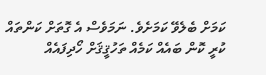ކަމަށް ބެލެވޭ ކަމަށެވެ. ނަމަވެސް އެ ގޮތަށް ކަންތައް ކުރީ ކޮން ބައެއް ކަމެއް ތަހުޤީޤަށް ހޯދިފައެއް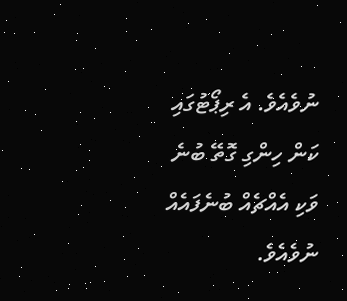ނުވެއެވެ. އެ ރިޕޯޓުގައި ކަން ހިންގި ގޮތޭ ބުނެ ވަކި އެއްޗެއް ބުނެފައެއް ނުވެއެވެ.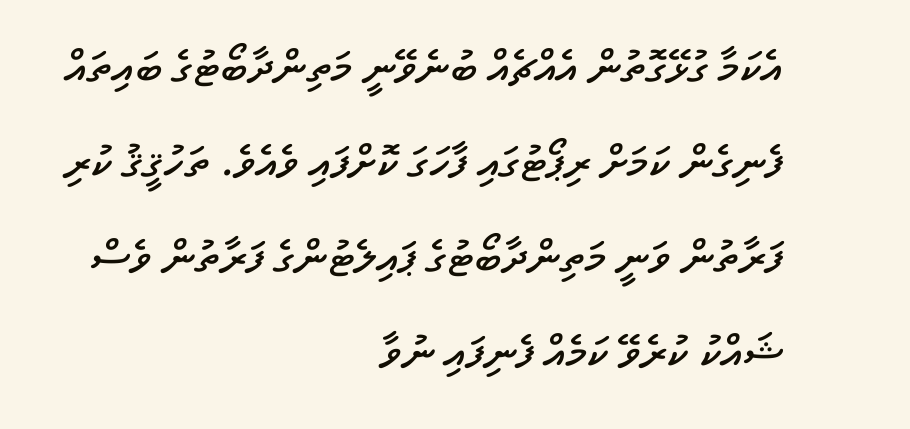އެކަމާ ގުޅޭގޮތުން އެއްޗެއް ބުނެވޭނީ މަތިންދާބޯޓުގެ ބައިތައް ފެނިގެން ކަމަށް ރިޕޯޓުގައި ފާހަގަ ކޮށްފައި ވެއެވެ. ތަހުޤީޤު ކުރި ފަރާތުން ވަނީ މަތިންދާބޯޓުގެ ޕައިލެޓުންގެ ފަރާތުން ވެސް ޝައްކު ކުރެވޭ ކަމެއް ފެނިފައި ނުވާ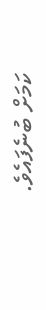ކަމަށް ބުނެފައެވެ.